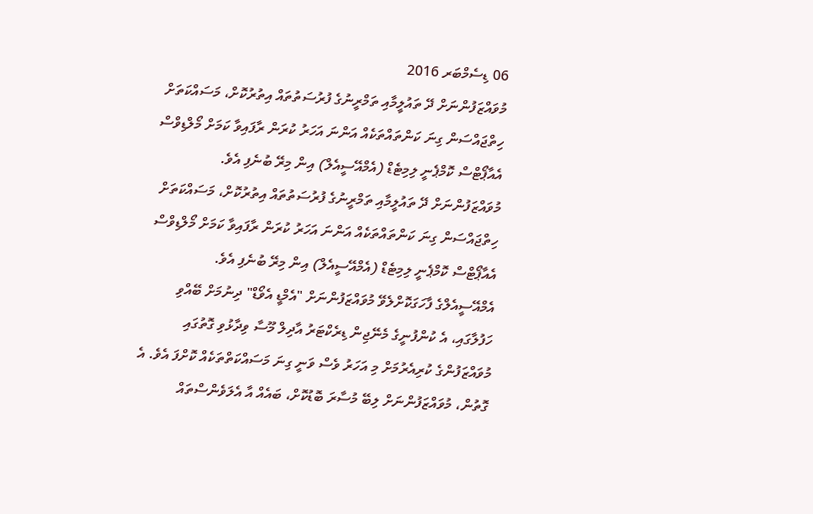06 ޑިސެމްބަރ 2016
މުވައްޒަފުންނަށް ދޭ ތައުލީމާއި ތަމްރީނުގެ ފުރުސަތުތައް އިތުރުކޮށް، މަސައްކަތަށް ހިތްޖައްސަން ގިނަ ކަންތައްތަކެއް އަންނަ އަހަރު ކުރަން ރާފައިވާ ކަމަށް މޯލްޑިވްސް އެއާޕޯޓްސް ކޮމްޕެނީ ލިމިޓެޑް (އެމްއޭސީއެލް) އިން މިރޭ ބުނެފި އެވެ.
މުވައްޒަފުންނަށް ދޭ ތައުލީމާއި ތަމްރީނުގެ ފުރުސަތުތައް އިތުރުކޮށް، މަސައްކަތަށް ހިތްޖައްސަން ގިނަ ކަންތައްތަކެއް އަންނަ އަހަރު ކުރަން ރާފައިވާ ކަމަށް މޯލްޑިވްސް އެއާޕޯޓްސް ކޮމްޕެނީ ލިމިޓެޑް (އެމްއޭސީއެލް) އިން މިރޭ ބުނެފި އެވެ.
އެމްއޭސީއެލްގެ ފާހަގަކޮށްލެވޭ މުވައްޒަފުންނަށް "އެމްޑީ އެވޯޑް" ދިނުމަށް ބޭއްވި ހަފުލާގައި، އެ ކުންފުނީގެ މެނޭޖިން ޑިރެކްޓަރު އާދިލް މޫސާ ވިދާޅުވި ގޮތުގައި މުވައްޒަފުންގެ ކުރިއެރުމަށް މި އަހަރު ވެސް ވަނީ ގިނަ މަސައްކަތްތަކެއް ކޮށްފަ އެވެ. އެ ގޮތުން، މުވައްޒަފުންނަށް ލިބޭ މުސާރަ ބޮޑުކޮށް، ބައެއް އާ އެލަވެންސްތައް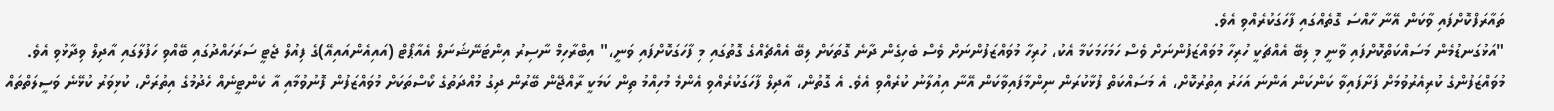ތައާރަފްކޮށްފައި ވާކަން އޭނާ ހާއްސަ ގޮތެއްގައި ފާހަގަކުރެއްވި އެވެ.
"އަޅުގަނޑުމެން މަސައްކަތްކޮށްފައި ވާނީ މި ލިބޭ އެއްޗަކީ ހުރިހާ މުވައްޒަފުންނަށް ވެސް ހަމަހަމަކަމާ އެކު، ހުރިހާ މުވައްޒަފުންނަށް ވެސް ބެހިގެން ދާނެ ގޮތަކަށް ލިބޭ އެއްޗެއްގެ ގޮތުގައި މި ފާހަގަކޮށްފައި ވަނީ،" އިބްރާހިމް ނާސިރު އިންޓަނޭޝަނަލް އެއާޕޯޓް (އައިއެންއައިއޭ)ގެ ފިއުލް ޖެޓީ ސަރަހައްދުގައި ބޭއްވި ހަފުލާގައި އާދިލް ވިދާޅުވި އެވެ.
މުވައްޒަފުންގެ ކުރިއެރުވުމަށް ފަށާފައިވާ ކަންކަން އަންނަ އަހަރު އިތުރުކޮށް، އެ މަސައްކަތް ފުޅާކުރަން ނިންމާފައިވާކަން އޭނާ އިއުލާނު ކުރެއްވި އެވެ. އެ ގޮތުން، އާދިލް ފާހަގަކުރެއްވި އެންމެ މުހިއްމު ތިން ކަމަކީ ރާއްޖޭން ބޭރުން ދިގު މުއްދަތުގެ ކޯސްތަކަށް މުވައްޒަފުން ފޮނުވުމާއި އާ ކެންޓީނެއް ހެދުމުގެ އިތުރަށް، ކުޅިވަރު ކުޅޭނެ ވަސީލަތްތައް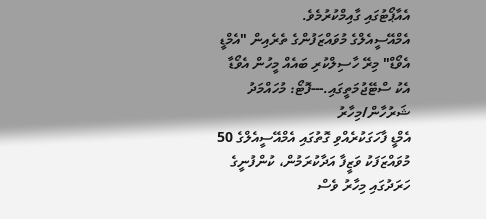އެއާޕޯޓުގައި ގާއިމްކުރުމެވެ.
އެމްއޭސީއެލްގެ މުވައްޒަފުންގެ ތެރެއިން "އެމްޑީ އެވޯޑް" މިރޭ ހާސިލްކުރި ބައެއް މީހުން އެވޯޑާ އެކު ސްޓޭޖުމަތީގައި.---ފޮޓޯ: މުހައްމަދު ޝަރުހާން/މިހާރު
އެމްޑީ ފާހަގަކުރެއްވި ގޮތުގައި އެމްއޭސީއެލްގެ 50 މުވައްޒަފަކު ވަޒީފާ އަދާކުރަމުން، ކުންފުނީގެ ހަރަދުގައި މިހާރު ވެސް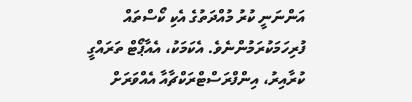އަންނަނީ ކުރު މުއްދަތުގެ އެކި ކޯސްތައް ފުރިހަމަކުރަމުންނެވެ. އެކަމަކު، އެއާޕޯޓް ތަރައްގީ ކުރާއިރު، އިންފްރަސްޓްރަކްޗާއާ އެއްވަރަށް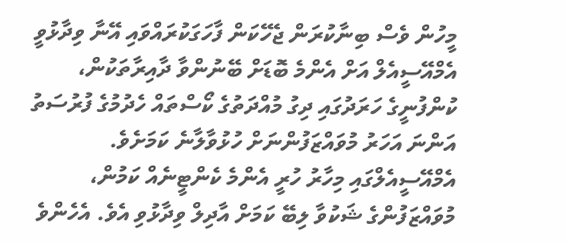މީހުން ވެސް ބިނާކުރަން ޖެހޭކަން ފާހަގަކުރައްވައި އޭނާ ވިދާޅުވީ އެމްއޭސީއެލް އަށް އެންމެ ބޮޑަށް ބޭނުންވާ ދާއިރާތަކުން، ކުންފުނީގެ ހަރަދުގައި ދިގު މުއްދަތުގެ ކޯސްތައް ހެދުމުގެ ފުރުސަތު އަންނަ އަހަރު މުވައްޒަފުންނަށް ހުޅުވާލާނެ ކަމަށެވެ.
އެމްއޭސީއެލްގައި މިހާރު ހުރީ އެންމެ ކެންޓީނެއް ކަމުން، މުވައްޒަފުންގެ ޝަކުވާ ލިބޭ ކަމަށް އާދިލް ވިދާޅުވި އެވެ. އެހެންވެ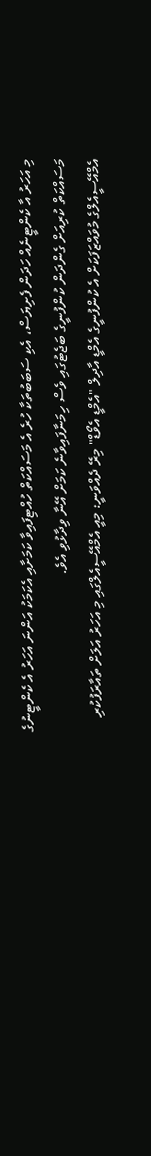މި އަހަރު އާ ކެންޓީނެއް ހަދަން ފެށިޔަސް، އެކި ސަބަބުތަކާ ހުރެ އެ މަސައްކަތް ހުއްޓިފައިވާ ކަމަށާއި އެކަމަކު އަންނަ އަހަރު އެ ކެންޓީނުގެ މަސައްކަތް ކުރިއަށް ގެންދަން ކުންފުނީގެ ބަޖެޓުގައި ވެސް ހިމަނާފައިވާނެ ކަމަށް އޭނާ ވިދާޅުވި އެވެ.
އެމްއޭސީއެލްގެ މުވައްޒަފަކަށް އެ ކުންފުނީގެ އެމްޑީ އާދިލް "އެމްޑީ އެވޯޑް" މިރޭ ދެއްވަނީ: މިއީ އެމްއޭސީއެލްގައި މި އަހަރު އަލަށް ތައާރަފުކުރި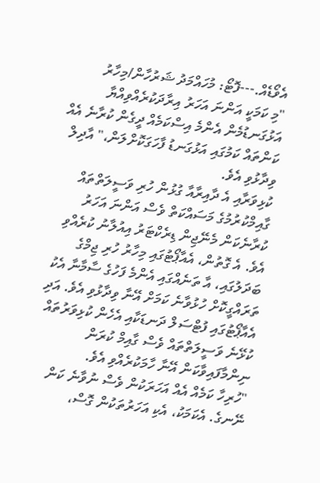އެވޯޑެއް.---ފޮޓޯ: މުހައްމަދު ޝަރުހާން/މިހާރު
"މި ކަމަކީ އަންނަ އަހަރު އިރާދަކުރެއްވިއްޔާ އަޅުގަނޑުމެން އެންމެ އިސްކަމެއް ދީގެން ކުރާނެ އެއް ކަންތައް ކަމުގައި އަޅުގަނޑު ފާހަގަކޮށްލަން،" އާދިލް ވިދާޅުވި އެވެ.
ކުޅިވަރާއި އެ ދާއިރާއާ ގުޅުން ހުރި ވަސީލަތްތައް ގާއިމްކުރުމުގެ މަސައްކަތް ވެސް އަންނަ އަހަރު ކުރާނެކަން މެނޭޖިން ޑިރެކްޓަރު އިއުލާނު ކުރެއްވި އެވެ. އެ ގޮތުން، އެއާޕޯޓުގައި މިހާރު ހުރި ޖިމްގެ ބަދަލުގައި، އާ ތަނެއްގައި އެންމެ ފަހުގެ ސާމާނާ އެކު ތަރައްގީކޮށް ހުޅުވާނެ ކަމަށް އޭނާ ވިދާޅުވި އެވެ. އަދި އެއާޕޯޓުގައި ފުޓްސަލް ދަނޑަކާއި އެހެން ކުޅިވަރުތައް ކުޅޭނެ ވަސީލަތްތައް ވެސް ގާއިމް ކުރަން ނިންމާފައިވާކަން އޭނާ ހާމަކުރެއްވި އެވެ.
"ހުރިހާ ކަމެއް އެއް އަހަރަކުން ވެސް ނުވާނެ ކަން ނޭނގެ. އެކަމަކު، އެކި އަހަރުތަކުން ގޮސް،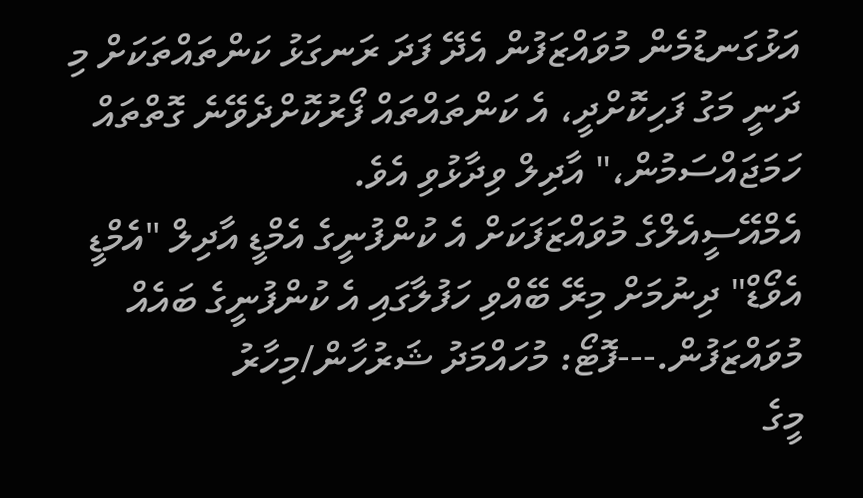އަޅުގަނޑުމެން މުވައްޒަފުން އެދޭ ފަދަ ރަނގަޅު ކަންތައްތަކަށް މި ދަނީ މަގު ފަހިކޮށްދީ، އެ ކަންތައްތައް ފޯރުކޮށްދެވޭނެ ގޮތްތައް ހަމަޖައްސަމުން،" އާދިލް ވިދާޅުވި އެވެ.
އެމްއޭސީއެލްގެ މުވައްޒަފަކަށް އެ ކުންފުނީގެ އެމްޑީ އާދިލް "އެމްޑީ އެވޯޑް" ދިނުމަށް މިރޭ ބޭއްވި ހަފުލާގައި އެ ކުންފުނީގެ ބައެއް މުވައްޒަފުން.---ފޮޓޯ: މުހައްމަދު ޝަރުހާން/މިހާރު
މީގެ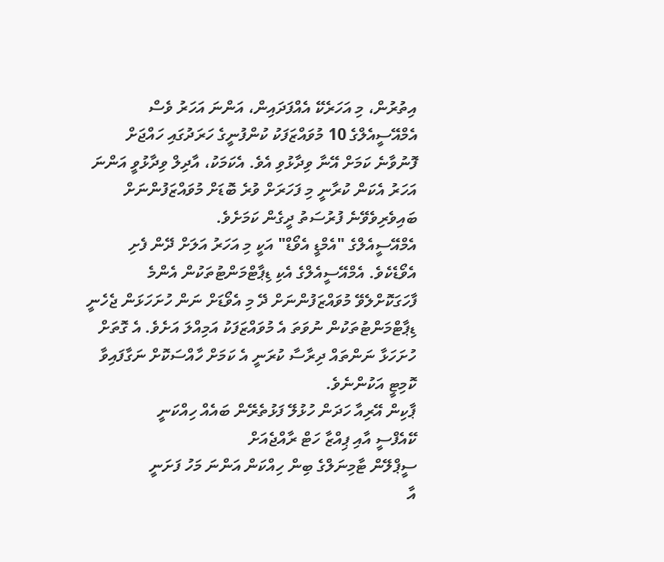އިތުރުން، މި އަހަރެކޭ އެއްފަދައިން، އަންނަ އަހަރު ވެސް އެމްއޭސީއެލްގެ 10 މުވައްޒަފަކު ކުންފުނީގެ ހަރަދުގައި ހައްޖަށް ފޮނުވާނެ ކަމަށް އޭނާ ވިދާޅުވި އެވެ. އެކަމަކު، އާދިލް ވިދާޅުވީ އަންނަ އަހަރު އެކަން ކުރާނީ މި ފަހަރަށް ވުރެ ބޮޑަށް މުވައްޒަފުންނަށް ބައިވެރިވެވޭނެ ފުރުސަތު ދީގެން ކަމަށެވެ.
އެމްއޭސީއެލްގެ "އެމްޑީ އެވޯޑް" އަކީ މި އަހަރު އަލަށް ދޭން ފެށި އެވޯޑެކެވެ. އެމްއޭސީއެލްގެ އެކި ޑިޕާޓްމަންޓުތަކުން އެންމެ ފާހަގަކޮށްލެވޭ މުވައްޒަފުންނަށް ދޭ މި އެވޯޑަށް ނަން ހުށަހަޅަން ޖެހެނީ ޑިޕާޓްމަންޓުތަކުން ނުވަތަ އެ މުވައްޒަފަކު އަމިއްލަ އަށެވެ. އެ ގޮތަށް ހުށަހަޅާ ނަންތައް ދިރާސާ ކުރަނީ އެ ކަމަށް ހާއްސަކޮށް ނަގާފައިވާ ކޮމިޓީ އަކުންނެވެ.
ޕާކިން އޭރިއާ ހަދަން ހުޅުލޭ ފަޅުތެރޭން ބައެއް ހިއްކަނީ
ކޭއެފްސީ އާއި ޕިއްޒާ ހަޓް ރާއްޖެއަށް
ސީޕްލޭން ޓާމިނަލްގެ ބިން ހިއްކަން އަންނަ މަހު ފަށަނީ
އާ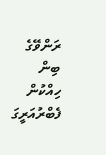ރަންވޭގެ ބިން ހިއްކުން ފެބްރުއަރީގަ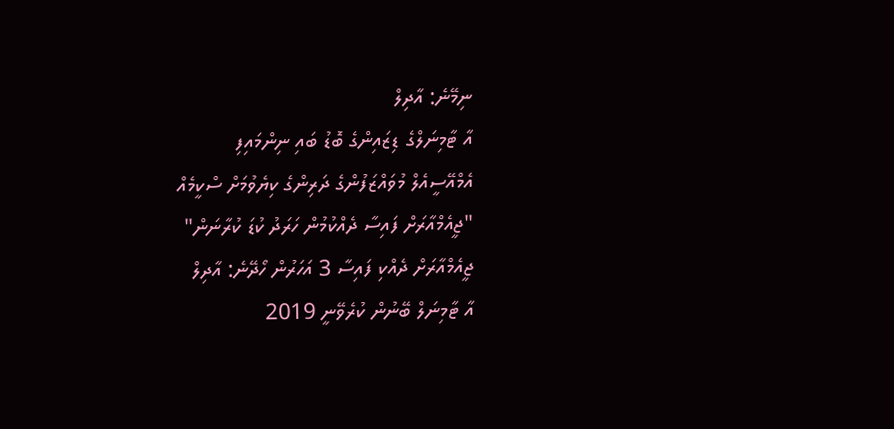ނިމޭނެ: އާދިލް
އާ ޓާމިނަލްގެ ޑިޒައިންގެ ބޮޑު ބައި ނިންމައިފި
އެމްއޭސީއެލް މުވައްޒަފުންގެ ދަރިންގެ ކިޔެވުމަށް ސްކީމެއް
"ޖީއެމްއާރަށް ފައިސާ ދެއްކުމުން ހަރަދު ކުޑަ ކުރާނަން"
ޖީއެމްއާރަށް ދެއްކި ފައިސާ 3 އަހަރުން ހޯދޭނެ: އާދިލް
އާ ޓާމިނަލް ބޭނުން ކުރެވޭނީ 2019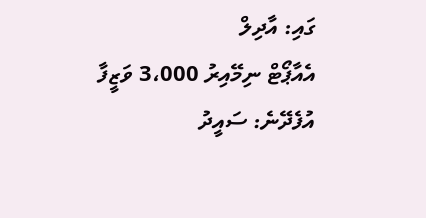ގައި: އާދިލް
އެއާޕޯޓް ނިމޭއިރު 3،000 ވަޒީފާ އުފެދޭނެ: ސައީދު